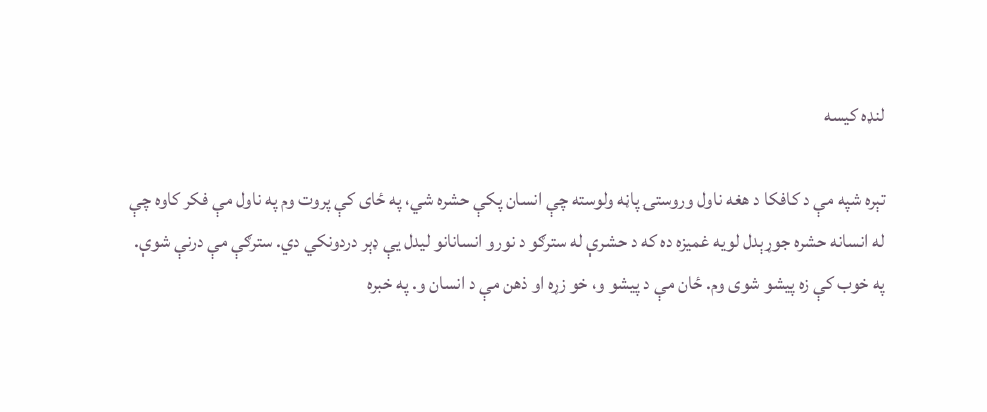لنډه کیسه

تېره شپه مې د کافکا د هغه ناول وروستۍ پاڼه ولوسته چې انسان پکې حشره شي، په ځای کې پروت وم په ناول مې فکر کاوه چې له انسانه حشره جوړېدل لویه غمیزه ده که د حشرې له سترګو د نورو انسانانو لیدل یې ډېر دردونکي دي. سترګې مې درنې شوې.
په خوب کې زه پیشو شوی وم. ځان مې د پیشو و، خو زړه او ذهن مې د انسان و. په خبره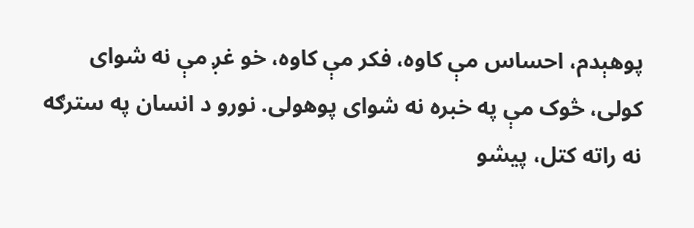پوهېدم، احساس مې کاوه، فکر مې کاوه، خو غږ مې نه شوای کولی، څوک مې په خبره نه شوای پوهولی. نورو د انسان په سترګه نه راته کتل، پیشو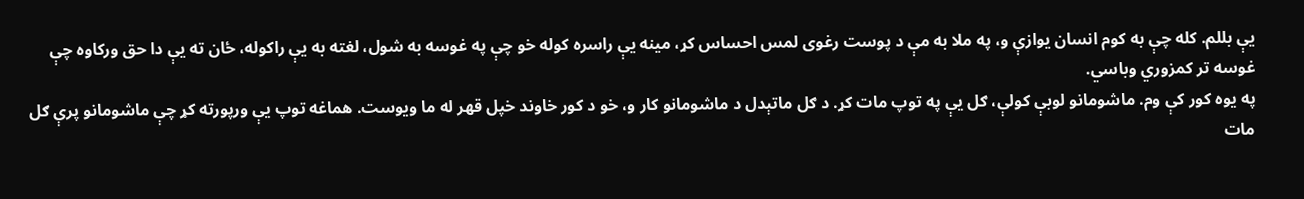یې بللم. کله چې به کوم انسان یوازې و، په ملا به مې د پوست رغوی لمس احساس کړ، مینه یې راسره کوله خو چې په غوسه به شول، لغته به یې راکوله، ځان ته یې دا حق ورکاوه چې غوسه تر کمزوري وباسي.
په یوه کور کې وم. ماشومانو لوبې کولې، ګل یې په توپ مات کړ. د ګل ماتېدل د ماشومانو کار و، خو د کور خاوند خپل قهر له ما ویوست. هماغه توپ یې ورپورته کړ چې ماشومانو پرې ګل مات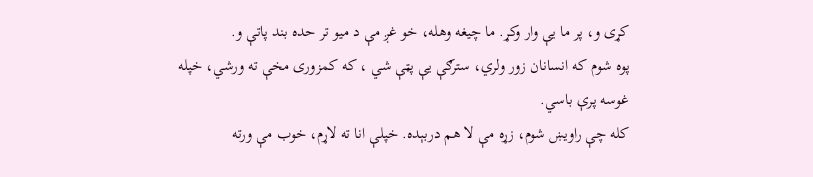کړی و، پر ما یې وار وکړ. ما چیغه وهله، خو غږ مې د میو تر حده بند پاتې و.
پوه شوم که انسانان زور ولري، سترګې یې پټې شي ، که کمزوری مخې ته ورشي، خپله غوسه پرې باسي.
کله چې راویښ شوم، زړه مې لا هم دربېده. خپلې انا ته لاړم، خوب مې ورته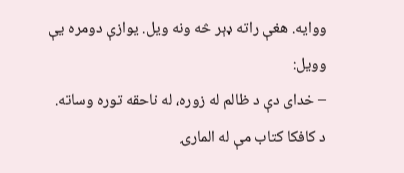ووایه. هغې راته ډېر څه ونه ویل. یوازې دومره یې وویل:
– خدای دې د ظالم له زوره، له ناحقه توره وساته.
د کافکا کتاب مې له المارۍ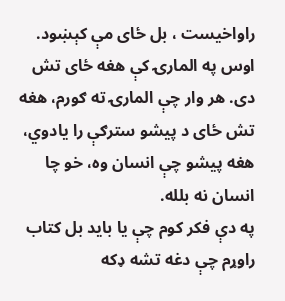راواخیست ، بل ځای مې کېښود. اوس په المارۍ کې هغه ځای تش دی. هر وار چې المارۍ ته ګورم، هغه تش ځای د پیشو سترګې را یادوي، هغه پیشو چې انسان وه، خو چا انسان نه بلله.
په دې فکر کوم چې یا باید بل کتاب راوړم چې دغه تشه ډکه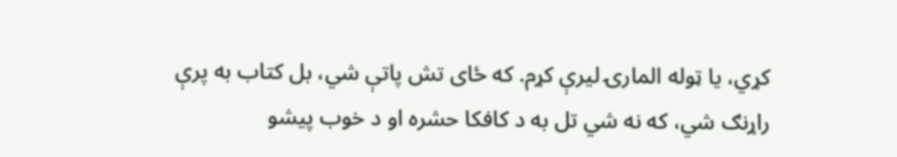کړي، یا ټوله المارۍ لیرې کړم. که ځای تش پاتې شي، بل کتاب به پرې راړنګ شي، که نه شي تل به د کافکا حشره او د خوب پیشو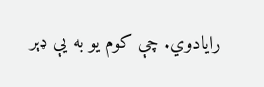رایادوي. چې کوم یو به یې ډېر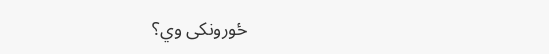ځورونکی وي؟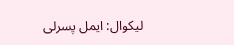لیکوال: ایمل پسرلی